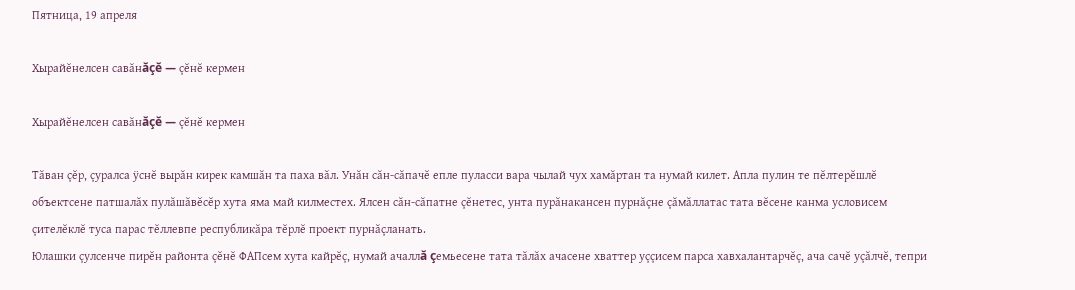Пятница, 19 апреля

Хырайĕнелсен савăнăçĕ — çĕнĕ кермен

Хырайĕнелсен савăнăçĕ — çĕнĕ кермен

Тăван çĕр, çуралса ÿснĕ вырăн кирек камшăн та паха вăл. Унăн сăн-сăпачĕ епле пуласси вара чылай чух хамăртан та нумай килет. Апла пулин те пĕлтерĕшлĕ объектсене патшалăх пулăшăвĕсĕр хута яма май килместех. Ялсен сăн-сăпатне çĕнетес, унта пурăнакансен пурнăçне çăмăллатас тата вĕсене канма условисем çителĕклĕ туса парас тĕллевпе республикăра тĕрлĕ проект пурнăçланать.
Юлашки çулсенче пирĕн районта çĕнĕ ФАПсем хута кайрĕç, нумай ачаллă çемьесене тата тăлăх ачасене хваттер уççисем парса хавхалантарчĕç, ача сачĕ уçăлчĕ, тепри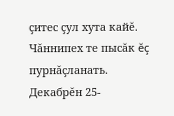çитес çул хута кайĕ. Чăннипех те пысăк ĕç пурнăçланать.
Декабрĕн 25-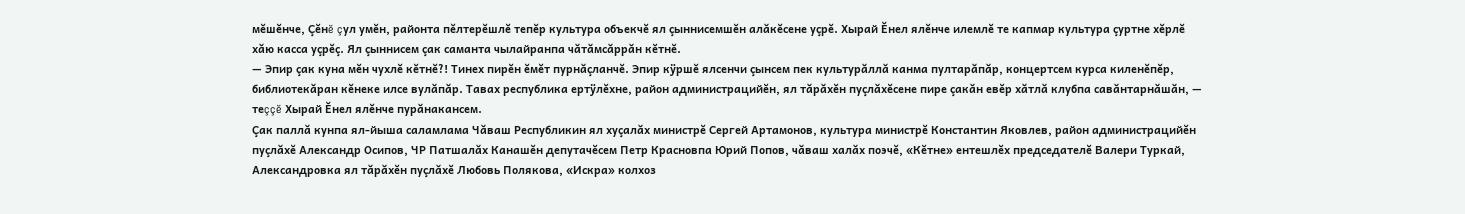мĕшĕнче, Çĕнĕ çул умĕн, районта пĕлтерĕшлĕ тепĕр культура объекчĕ ял çыннисемшĕн алăкĕсене уçрĕ. Хырай Ĕнел ялĕнче илемлĕ те капмар культура çуртне хĕрлĕ хăю касса уçрĕç. Ял çыннисем çак саманта чылайранпа чăтăмсăррăн кĕтнĕ.
— Эпир çак куна мĕн чухлĕ кĕтнĕ?! Тинех пирĕн ĕмĕт пурнăçланчĕ. Эпир кÿршĕ ялсенчи çынсем пек культурăллă канма пултарăпăр, концертсем курса киленĕпĕр, библиотекăран кĕнеке илсе вулăпăр. Тавах республика ертÿлĕхне, район администрацийĕн, ял тăрăхĕн пуçлăхĕсене пире çакăн евĕр хăтлă клубпа савăнтарнăшăн, — теççĕ Хырай Ĕнел ялĕнче пурăнакансем.
Çак паллă кунпа ял-йыша саламлама Чăваш Республикин ял хуçалăх министрĕ Сергей Артамонов, культура министрĕ Константин Яковлев, район администрацийĕн пуçлăхĕ Александр Осипов, ЧР Патшалăх Канашĕн депутачĕсем Петр Красновпа Юрий Попов, чăваш халăх поэчĕ, «Кĕтне» ентешлĕх председателĕ Валери Туркай, Александровка ял тăрăхĕн пуçлăхĕ Любовь Полякова, «Искра» колхоз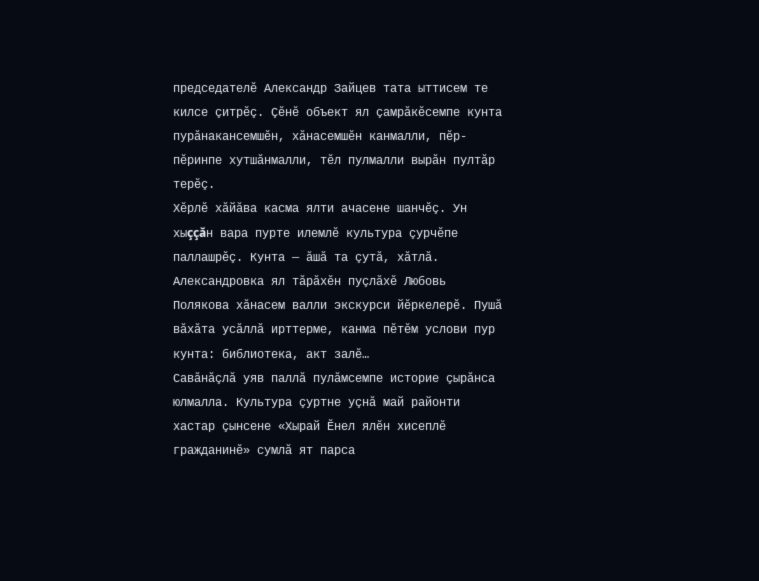председателĕ Александр Зайцев тата ыттисем те килсе çитрĕç. Çĕнĕ объект ял çамрăкĕсемпе кунта пурăнакансемшĕн, хăнасемшĕн канмалли, пĕр-пĕринпе хутшăнмалли, тĕл пулмалли вырăн пултăр терĕç.
Хĕрлĕ хăйăва касма ялти ачасене шанчĕç. Ун хыççăн вара пурте илемлĕ культура çурчĕпе паллашрĕç. Кунта — ăшă та çутă, хăтлă.
Александровка ял тăрăхĕн пуçлăхĕ Любовь Полякова хăнасем валли экскурси йĕркелерĕ. Пушă вăхăта усăллă ирттерме, канма пĕтĕм услови пур кунта: библиотека, акт залĕ…
Савăнăçлă уяв паллă пулăмсемпе историе çырăнса юлмалла. Культура çуртне уçнă май районти хастар çынсене «Хырай Ĕнел ялĕн хисеплĕ гражданинĕ» сумлă ят парса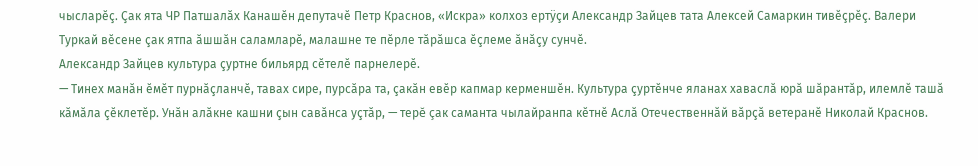чысларĕç. Çак ята ЧР Патшалăх Канашĕн депутачĕ Петр Краснов, «Искра» колхоз ертÿçи Александр Зайцев тата Алексей Самаркин тивĕçрĕç. Валери Туркай вĕсене çак ятпа ăшшăн саламларĕ, малашне те пĕрле тăрăшса ĕçлеме ăнăçу сунчĕ.
Александр Зайцев культура çуртне бильярд сĕтелĕ парнелерĕ.
— Тинех манăн ĕмĕт пурнăçланчĕ, тавах сире, пурсăра та, çакăн евĕр капмар керменшĕн. Культура çуртĕнче яланах хаваслă юрă шăрантăр, илемлĕ ташă кăмăла çĕклетĕр. Унăн алăкне кашни çын савăнса уçтăр, — терĕ çак саманта чылайранпа кĕтнĕ Аслă Отечественнăй вăрçă ветеранĕ Николай Краснов.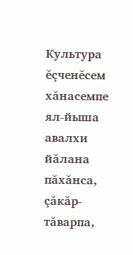Культура ĕçченĕсем хăнасемпе ял-йыша авалхи йăлана пăхăнса, çăкăр-тăварпа,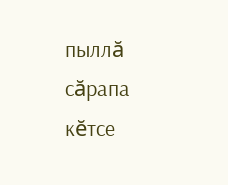пыллă сăрапа кĕтсе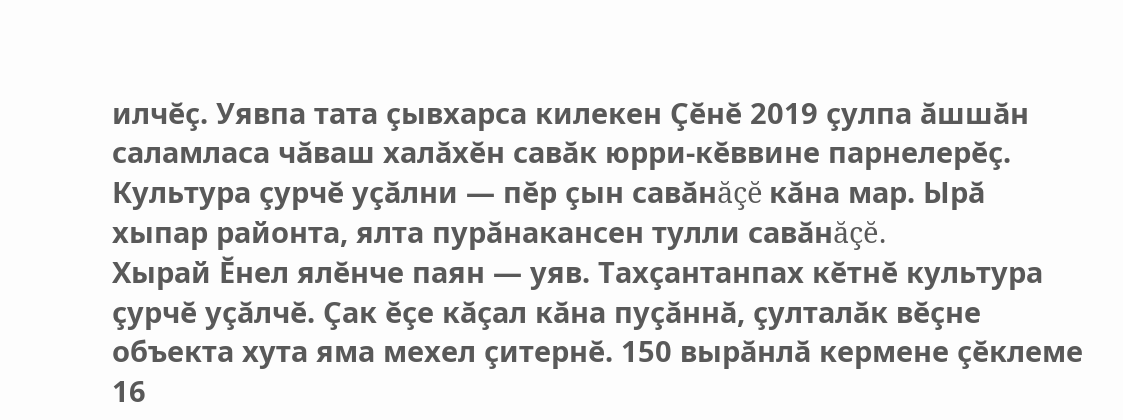илчĕç. Уявпа тата çывхарса килекен Çĕнĕ 2019 çулпа ăшшăн саламласа чăваш халăхĕн савăк юрри-кĕввине парнелерĕç.
Культура çурчĕ уçăлни — пĕр çын савăнăçĕ кăна мар. Ырă хыпар районта, ялта пурăнакансен тулли савăнăçĕ.
Хырай Ĕнел ялĕнче паян — уяв. Тахçантанпах кĕтнĕ культура çурчĕ уçăлчĕ. Çак ĕçе кăçал кăна пуçăннă, çулталăк вĕçне объекта хута яма мехел çитернĕ. 150 вырăнлă кермене çĕклеме 16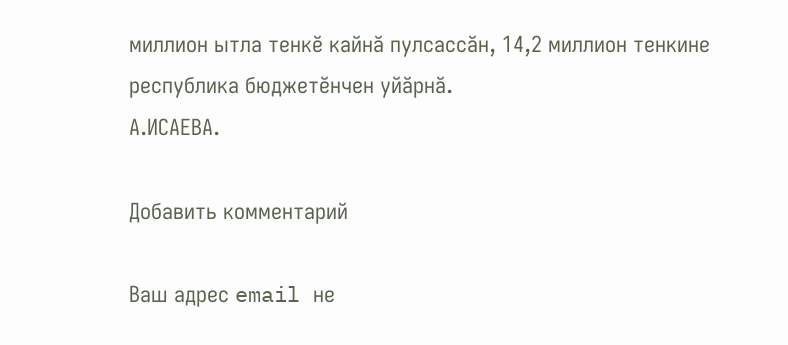миллион ытла тенкĕ кайнă пулсассăн, 14,2 миллион тенкине республика бюджетĕнчен уйăрнă.
А.ИСАЕВА.

Добавить комментарий

Ваш адрес email не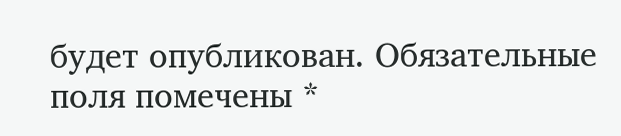будет опубликован. Обязательные поля помечены *